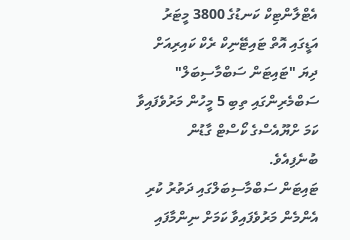އެޓްލާންޓިކް ކަނޑުގެ 3800 މީޓަރު އަޑީގައި އޮތް ޓައިޓޭނިކް ރެކް ކައިރިއަށް ދިޔަ "ޓައިޓަން ސަބްމާސިބަލް" ސަބްމެރިންގައި ތިބި 5 މީހުން މަރުވެފައިވާ ކަމަ ށްޔޫއެސްގެ ކޯސްޓް ގާޑުން ބުނެފިއެވެ.
ޓައިޓަން ސަބްމާސިބަލްގައި ދަތުރު ކުރި އެންމެން މަރުވެފައިވާ ކަމަށް ނިންމާފައި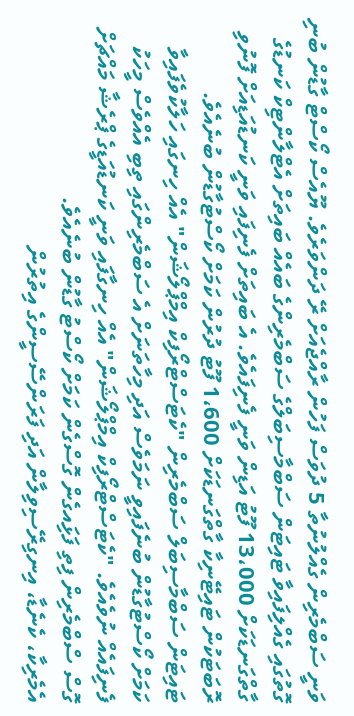ވަނީ ސަބްމެރިން ގެއްލުނުތާ 5 ދުވަސް ފަހުން ރާއްޖެއަށް ރޭ ދަންވަރެވެ. ޔޫއެސް ކޯސްޓް ގާޑުން ބުނި ގޮތުގައި ގެއްލިފައިވާ ޓައިޓަން ސަބްމާސިބަލްގެ ސަބްމެރިންގެ ބައެއް ބައިތަށް އެޓްލާންޓިކް ކަނޑުގެ ގާތްގަނޑަކަށް 13،000 ފޫޓު އަޑިން ވަނީ ފެނިފައެވެ. އެ ބައިތަށް ފެނިފައި ވަނީ ކަނޑުއަޑިއަށް ފޮނުވި ރޮބަޓަކުން ޓައިޓޭނިކާ ގާތްގަނޑަކަށް 1،600 ފޫޓު ދުރުން ކަމަށް ކޯސްޓުގާޑުން ބުނެއެވެ.
ޓައިޓަން ސަބްމާސިބަލް ސަބްމެރިން "ކެޓަސްޓްރޯފިކް އިމްޕްލޯޝަން" އެއް ހިނގައި ހަލާކުވެފައިވާ ކަމަށް ކޯސްޓުގާޑުން ބުނެފައިވީ ނަމަވެސް އަދި މިހާތަނަށް އެ ސަބްމެރިންގައި ތިބި އެއްވެސް މީހަކު ފެނިފައެއް ނުވެއެވެ. "ކެޓަސްޓްރޯފިކް އިމްޕްލޯޝަން" އެއް ހިނގާފައި ވަނީ ކަނޑުއަޑީގެ ޕްރެޝާ މައްޗަށް ގޮސް ސްބްމެރިން ފިތި ފަޅަިއގެން ގޮސްގެން ކަމަށް ކޯސްޓު ގާޑުން ބުނެއެވެ.
އެމެރިކާ، ކެނެޑާ، އިނގިރޭސިވިލާން އަދި ފަރަންސޭސީންގެ އިތުރުން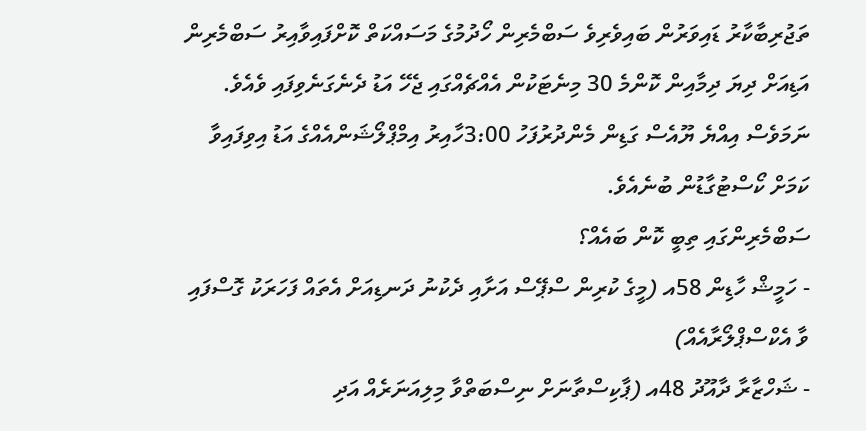ތަޖުރިބާކާރު ޑައިވަރުން ބައިވެރިވެ ސަބްމެރިން ހޯދުމުގެ މަސައްކަތް ކޮށްފައިވާއިރު ސަބްމެރިން އަޑިއަށް ދިޔަ ދިމާއިން ކޮންމެ 30 މިނެޓަކުން އެއްޗެއްގައި ޖެހޭ އަޑު ދެނެގަނެވިފައި ވެއެވެ. ނަމަވެސް އިއްޔެ ޔޫއެސް ގަޑިން މެންދުރުފަހު 3:00ހާއިރު އިމްޕްލޯޝަންއެއްގެ އަޑު އިވިފައިވާ ކަމަށް ކޯސްޓުގާޑުން ބުނެއެވެ.
ސަބްމެރިންގައި ތިބީ ކޮން ބައެއް؟
- ހަމީޝް ހާޑިން 58އ (މީގެ ކުރިން ސްޕޭސް އަށާއި ދެކުނު ދަނޑިއަށް އެތައް ފަހަރަކު ގޮސްފައި ވާ އެކްސްޕްލޯރާއެއް)
- ޝަހްޒާރާ ދާއޫދު 48އ (ޕާކިސްތާނަށް ނިސްބަތްވާ މިލިއަނަރެއް އަދި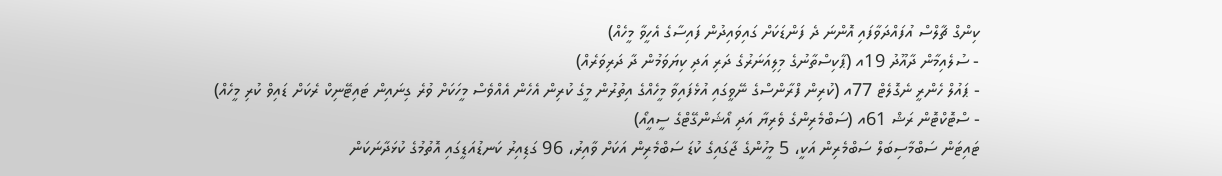ކިންގް ޗާލްސް އުފައްދަވާފައި އޮންނަ ދެ ފަންޑަކަށް ގައިވައިދުން ފައިސާގެ އެހީވާ މީހެއް)
- ސުލެއިމާން ދާއޫދު 19އ (ޕާކިސްތާނުގެ މިލިއަނަރުގެ ދަރި އަދި ކިޔަވަމުން ދާ ދަރިވަރެއް)
- ޕައުލް ހެންރީ ނެގޮލެޓް 77އ (ކުރިން ފްރާންސްގެ ނޭވީގައި އުޅެފައިވާ މީހެއްގެ އިތުރުން މީގެ ކުރިން އެހެން އެއްވެސް މީހަކަށް ވުރެ ގިނައިން ޓައިޓޭނިކް ރެކަށް ޑައިވް ކުރި މީހެއް)
- ސްޓޮކްޓޮން ރަޝް 61އ (ސަބްމެރިންގެ ވެރިޔާ އަދި އޯޝަންގޭޓްގެ ސީއީއޯ)
ޓައިޓަން ސަބްމާސިބަލް ސަބްމެރިން އަކީ، 5 މީހުންގެ ޖާގައިގެ ކުޑަ ސަބްމެރިން އަކަށް ވާއިރު، 96 ގަޑިއިރު ކަނޑުއަޑީގައި އޮތުމުގެ ކުޅަދާނަކަން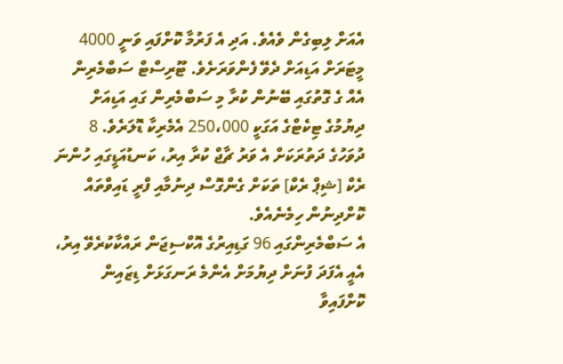އެއަށް ލިބިގެން ވެއެވެ. އަދި އެ ފަރުމާ ކޮށްފައި ވަނީ 4000 މީޓަރަށް އަޑިއަށް ދެވޭ ފެންވަރަށެވެ. ޓޫރިސްޓް ސަބްމެރިން އެއް ގެ ގޮތުގައި ބޭނުން ކުރާ މި ސަބްމެރިން ގައި އަޑިއަށް ދިޔުމުގެ ޓިކެޓްގެ އަގަކީ 250،000 އެމެރިކާ ޑޮލަރެވެ. 8 ދުވަހުގެ ދަތުރަކަށް އެ ވަރު ޗާޖް ކުރާ އިރު، ކަނޑުއަޑީގައި ހުންނަ ރެކް [ޝިޕް ރެކް] ތަކަށް ގެންގޮސް ދިނުމާއި ފްރީ ޑައިވްތައް ކޮށްދިނުން ހިމެނެއެވެ.
އެ ސަބްމެރިންގައި 96 ގަޑިއިރުގެ އޮކްސިޖަން ރައްކާކުރެވޭ އިރު، އެއީ އެފަދަ ފުނަށް ދިޔުމަށް އެންމެ ރަނގަޅަށް ޑިޒައިން ކޮށްފައިވާ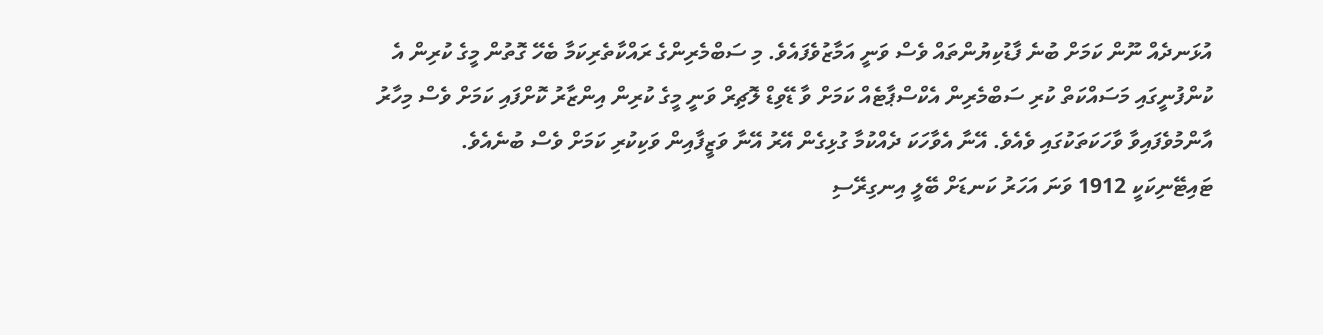އުޅަނދެއް ނޫން ކަމަށް ބުނެ ފާޑުކިޔުންތައް ވެސް ވަނީ އަމާޒުވެފައެވެ. މި ސަބްމެރިންގެ ރައްކާތެރިކަމާ ބެހޭ ގޮތުން މީގެ ކުރިން އެ ކުންފުނީގައި މަސައްކަތް ކުރި ސަބްމެރިން އެކްސްޕާޓެއް ކަމަށް ވާ ޑޭވިޑް ލޮޗިރް ވަނީ މީގެ ކުރިން އިންޒާރު ކޮށްފައި ކަމަށް ވެސް މިހާރު އާންމުވެފައިވާ ވާހަކަތަކުގައި ވެއެވެ. އޭނާ އެވާހަކަ ދެއްކުމާ ގުޅިގެން އޭރު އޭނާ ވަޒީފާއިން ވަކިކުރި ކަމަށް ވެސް ބުނެއެވެ.
ޓައިޓޭނިކަކީ 1912 ވަނަ އަހަރު ކަނޑަށް ބޭލީ އިނގިރޭސި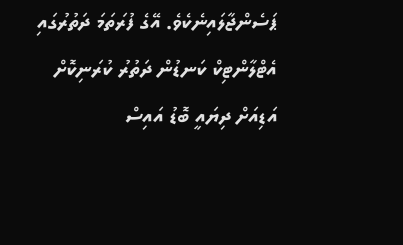ޕަސެންޖާލައިނެކެވެ. އޭގެ ފުރަތަމަ ދަތުރުގައި އެޓްލާންޓިކް ކަނޑުން ދަތުރު ކުރަނިކޮށް އަޑިއަށް ދިޔައީ ބޮޑު އައިސް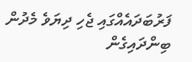ފަރުބަދައެއްގައި ޖެހި ދިޔަވެ މެދުން ބިންދައިގެން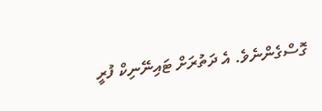ގޮސްގެންނެވެ. އެ ދަތުރަށް ޓައިނޭނިކް ފުރީ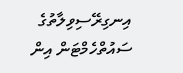އިނގިރޭސިވިލާތުގެ ސައުތްހެމްޓަން އިން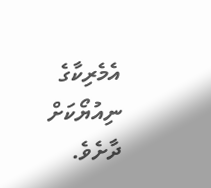އެމެރިކާގެ ނިއުޔޯކަށް ދާށެވެ.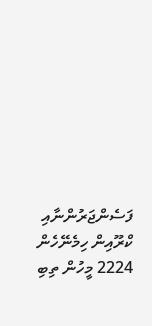ފަސެންޖަރުންނާއި ކްރޫއިން ހިމެނޭހެން 2224 މީހުން ތިބި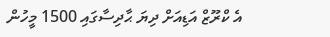އެ ކްރޫޒް އަޑިއަށް ދިޔަ ޙާދިސާގައި 1500 މީހުން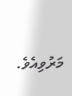މަރުވިއެވެ.